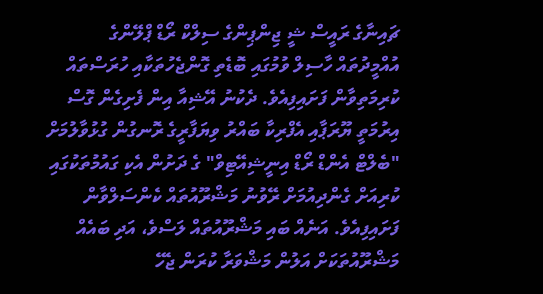ޗައިނާގެ ރައީސް ޝީ ޖިންޕިންގެ ސިލްކް ރޯޑް ޕްލޭންގެ އުއްމީދުތައް ހާސިލް ވުމުގައި ބޮޑެތި ގޮންޖެހުތަކާއި ހުރަސްތައް ކުރިމަތިވާން ފަށައިފިއެވެ. ދެކުނު އޭޝިއާ އިން ފެށިގެން ގޮސް އިރުމަތީ ޔޫރަޕާއި އެފްރިކާ ބައްރު ވިޔަފާރީގެ ރޮނގުން ގުޅުވާލުމަށް "ބެލްޓް އެންޑް ރޯޑް އިނީޝިއޭޓިވް" ގެ ދަށުން އެކި ގައުމުތަކުގައި ކުރިއަށް ގެންދިއުމަށް ރޭވުނު މަޝްރޫއުތައް ކެންސަލްވާން ފަށައިފިއެވެ. އަނެއް ބައި މަޝްރޫއުތައް ލަސްވެ، އަދި ބައެއް މަޝްރޫއުތަކަށް އަލުން މަޝްވަރާ ކުރަން ޖެހޭ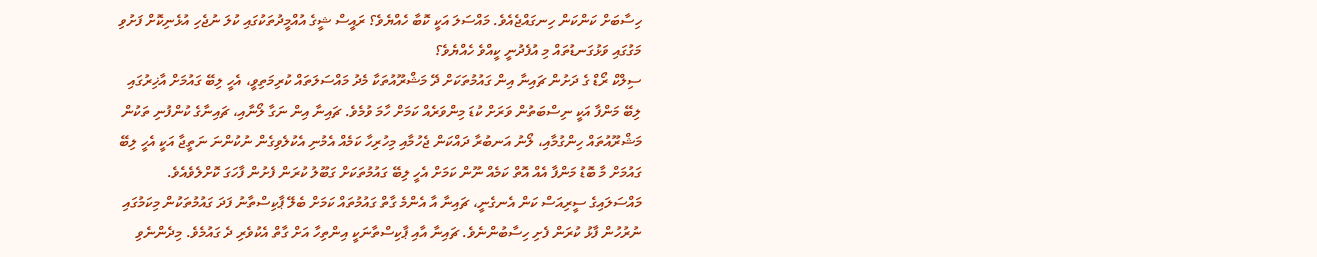ހިސާބަށް ކަންކަން ހިނގައްޖެއެވެ. މައްސަލަ އަކީ ކޮބާ ހެއްޔެވެ؟ ރައީސް ޝީގެ އުއްމީދުތަކުގައި ކުލަ ނުޖެހި އުޅެނިކޮށް ފަށުވި މަގުގައި ވަޅުގަނޑުތައް މި އުފެދުނީ ކީއްވެ ހެއްޔެވެ؟
ސިލްކް ރޯޑް ގެ ދަށުން ޗައިނާ އިން ގައުމުތަކަށް ދޭ މަޝްރޫއުތަކާ މެދު މައްސަލަތައް ކުރިމަތިވީ، އެހީ ލިބޭ ގައުމަށް އާޚިރުގައި ލިބޭ މަންފާ އަކީ ނިސްބަތުން ވަރަށް ކުޑަ މިންވަރެއް ކަމަށް ހާމަ ވުމެވެ. ޗައިނާ އިން ނަގާ ލޯނާއި، ޗައިނާގެ ކުންފުނި ތަކުން މަޝްރޫއުތައް ހިންގުމާއި، ލޯނު އަނބުރާ ދައްކަން ޖެހުމާއި މިހުރިހާ ކަމެއް އެމުނި އެކުލެވިގެން ނުކުންނަ ނަތީޖާ އަކީ އެހީ ލިބޭ ގައުމަށް މާ ބޮޑު މަންފާ އެއް އޮތް ކަމެއް ނޫން ކަމަށް އެހީ ލިބޭ ގައުމުތަކަށް ގަބޫލު ކުރަން ފެށުން ފާހަގަ ކޮށްލެވެއެވެ.
މައްސަލައިގެ ސީރިއަސް ކަން އެނގެނީ، ޗައިނާ އާ އެންމެ ގާތް ގައުމުތައް ކަމަށް ބެލޭ ޕާކިސްތާނު ފަދަ ގައުމުތަކުން މިކަމުގައި ނުރުހުން ފާޅު ކުރަން ފެށި ހިސާބުންނެވެ. ޗައިނާ އާއި ޕާކިސްތާނަކީ އިންތިހާ އަށް ގާތް އެކުވެރި ދެ ގައުމެވެ. މިދެންނެވި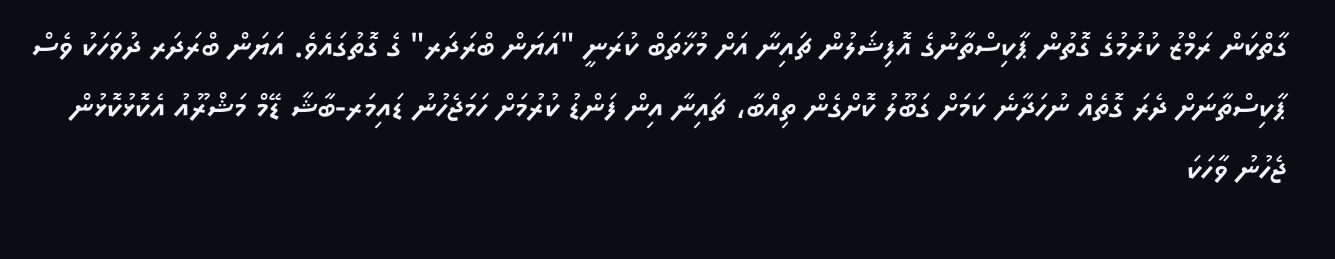ގާތްކަން ރަމްޒު ކުރުމުގެ ގޮތުން ޕާކިސްތާނުގެ އޮފިޝަލުން ޗައިނާ އަށް މުޚާތަބް ކުރަނީ "އަޔަން ބްރަދަރ" ގެ ގޮތުގައެވެ. އަޔަން ބްރަދަރ ދުވަހަކު ވެސް ޕާކިސްތާނަށް ދެރަ ގޮތެއް ނުހަދާނެ ކަމަށް ގަބޫލު ކޮށްގެން ތިއްބާ، ޗައިނާ އިން ފަންޑު ކުރުމަށް ހަމަޖެހުނު ޑައިމަރ-ބާޝާ ޑޭމް މަޝްރޫއު އެކޮޅުކޮޅުން ޖެހުނު ވާހަކަ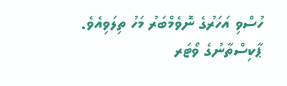ހުސްވި އަހަރުގެ ނޮވެމްބަރު މަހު ތިލަވިއެވެ. ޕާކިސްތާނުގެ ވޯޓަރ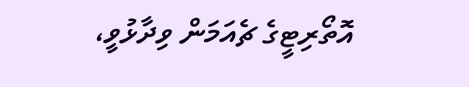އޮތޯރިޓީގެ ޗެއަމަން ވިދާޅުވީ،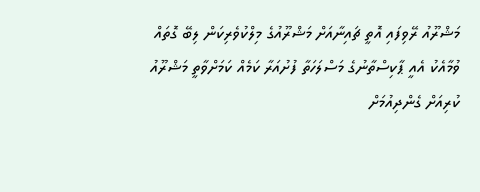މަޝްރޫއު ރޭވިފައި އޮތީ ޗައިނާއަށް މަޝްރޫއުގެ މިލްކުވެރިކަން ލިބޭ ގޮތައް ވުމާއެކު އެއީ ޕާކިސްތާނުގެ މަސްލަހަތާ ފުށުއަރާ ކަމެއް ކަމަށްވާތީ މަޝްރޫއު ކުރިއަށް ގެންދިއުމަށް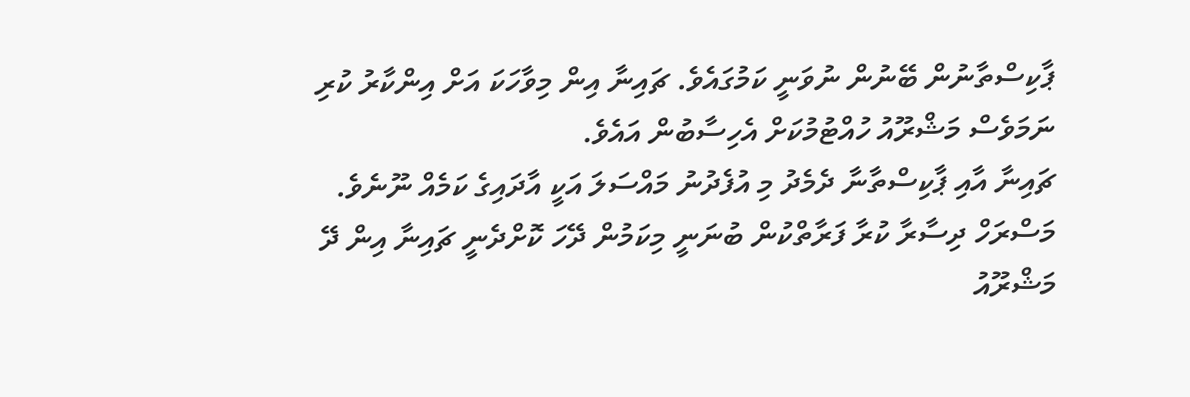ޕާކިސްތާނުން ބޭނުން ނުވަނީ ކަމުގައެވެ. ޗައިނާ އިން މިވާހަކަ އަށް އިންކާރު ކުރި ނަމަވެސް މަޝްރޫއު ހުއްޓުމުކަށް އެހިސާބުން އައެވެ.
ޗައިނާ އާއި ޕާކިސްތާނާ ދެމެދު މި އުފެދުނު މައްސަލަ އަކީ އާދައިގެ ކަމެއް ނޫނެވެ. މަސްރަހް ދިސާރާ ކުރާ ފަރާތްކުން ބުނަނީ މިކަމުން ދޭހަ ކޮށްދެނީ ޗައިނާ އިން ދޭ މަޝްރޫއު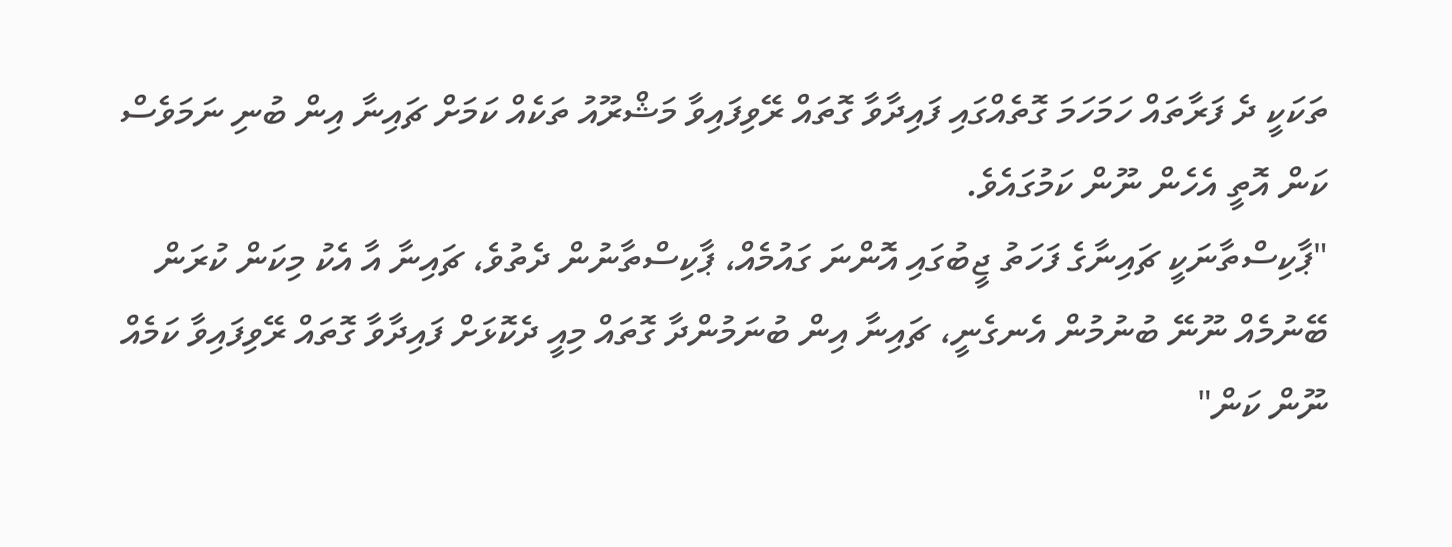ތަކަކީ ދެ ފަރާތައް ހަމަހަމަ ގޮތެއްގައި ފައިދާވާ ގޮތައް ރޭވިފައިވާ މަޝްރޫއު ތަކެއް ކަމަށް ޗައިނާ އިން ބުނި ނަމަވެސް ކަން އޮތީ އެހެން ނޫން ކަމުގައެވެ.
"ޕާކިސްތާނަކީ ޗައިނާގެ ފަހަތު ޖީބުގައި އޮންނަ ގައުމެއް، ޕާކިސްތާނުން ދެތުވެ، ޗައިނާ އާ އެކު މިކަން ކުރަން ބޭނުމެއް ނޫނޭ ބުނުމުން އެނގެނީ، ޗައިނާ އިން ބުނަމުންދާ ގޮތައް މިއީ ދެކޮޅަށް ފައިދާވާ ގޮތައް ރޭވިފައިވާ ކަމެއް ނޫން ކަން"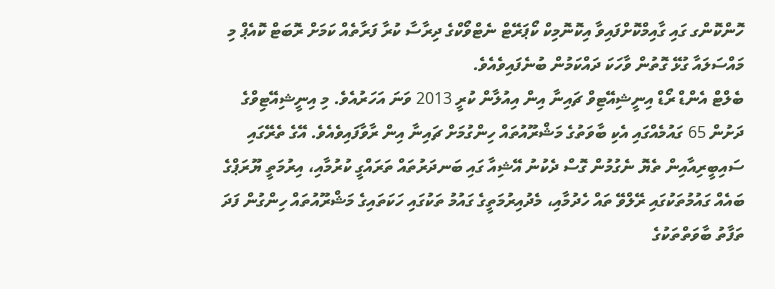ހޮންކޮންގ ގައި ގާއިމްކޮށްފައިވާ އިކޮނޮމިކް ކޯޕަރޭޓް ނެޓްވޯކްގެ ދިރާސާ ކުރާ ފަރާތެއް ކަމަށް ރޮބަޓް ކޮއެޕް މި މައްސަލައާ ގުޅޭ ގޮތުން ވާހަކަ ދައްކަމުން ބުނެފައިވެއެވެ.
ބެލްޓް އެންޑް ރޯޑް އިނީޝިއޭޓިވް ޗައިނާ އިން އިއުލާން ކުރީ 2013 ވަނަ އަހަރުއެވެ. މި އިނީޝިއޭޓިވްގެ ދަށުން 65 ގައުމެއްގައި އެކި ބާވަތުގެ މަޝްރޫއުތައް ހިންގުމަށް ޗައިނާ އިން ރާވާފައިވެއެވެ. އޭގެ ތެރޭގައި ސައިބީރިއާއިން ތެޔޮ ނެގުމުން ގޮސް ދެކުނު އޭޝިއާ ގައި ބަނދަރުތައް ތަރައްގީ ކުރުމާއި، އިރުމަތީ ޔޫރަޕްގެ ބައެއް ގައުމުތަކުގައި ރޭލްވޭ ތައް ހެދުމާއި، މެދުއިރުމަތީގެ ގައުމު ތަކުގައި ހަކަތައިގެ މަޝްރޫއުތައް ހިންގުން ފަދަ ތަފާތު ބާވަތްތަކުގެ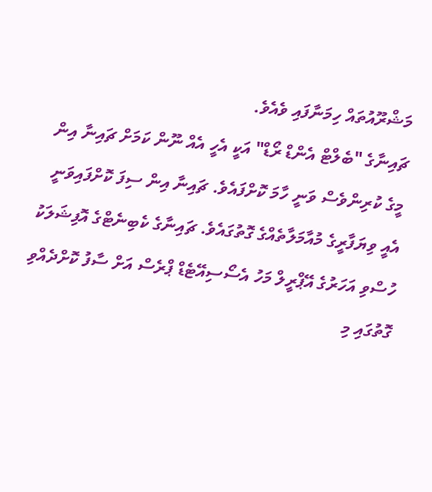މަޝްރޫއުތައް ހިމަނާފައި ވެއެވެ.
ޗައިނާގެ "ބެލްޓް އެންޑް ރޯޑް" އަކީ އެހީ އެއް ނޫން ކަމަށް ޗައިނާ އިން މީގެ ކުރިންވެސް ވަނީ ހާމަ ކޮށްފައެވެ. ޗައިނާ އިން ސިފަ ކޮށްފައިވަނީ އެއީ ވިޔަފާރީގެ މުއާމަލާތެއްގެ ގޮތުގައެވެ. ޗައިނާގެ ކެބިނެޓްގެ އޮފިޝަލަކު ހުސްވި އަހަރުގެ އޭޕްރީލް މަހު އެސޯސިއޭޓެޑް ޕްރެސް އަށް ސާފު ކޮށްދެއްވި ގޮތުގައި މި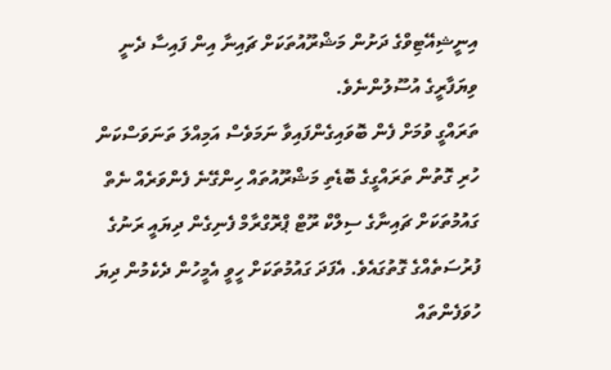އިނީޝިއޭޓިވްގެ ދަށުން މަޝްރޫއުތަކަށް ޗައިނާ އިން ފައިސާ ދެނީ ވިޔަފާރީގެ އުސޫލުންނެވެ.
ތަރައްގީ ވުމަށް ފެން ބޮވައިގެންފައިވާ ނަމަވެސް އަމިއްލަ ތަނަވަސްކަން ހުރި ގޮތުން ތަރައްގީގެ ބޮޑެތި މަޝްރޫއުތައް ހިންގޭނެ ފެންވަރެއް ނެތް ގައުމުތަކަށް ޗައިނާގެ ސިލްކް ރޫޓް ޕްރޮގްރާމް ފެނިގެން ދިޔައީ ރަނުގެ ފުރުސަތެއްގެ ގޮތުގައެވެ. އެފަދަ ގައުމުތަކަށް ހީވީ އެމީހުން ދެކެމުން ދިޔަ ހުވަފެންތައް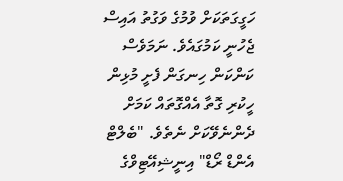ހަގީގަތަކަށް ވުމުގެ ވަގުތު އައިސް ޖެހުނީ ކަމުގައެވެ. ނަމަވެސް ކަންކަން ހިނގަން ފެށީ މުޅިން ހީކުރި ގޮތާ އެއްގޮތައް ކަމަށް ދެންނެވޭކަށް ނެތެވެ. "ބެލްޓް އެންޑް ރޯޑް" އިނީޝިއޭޓިވްގެ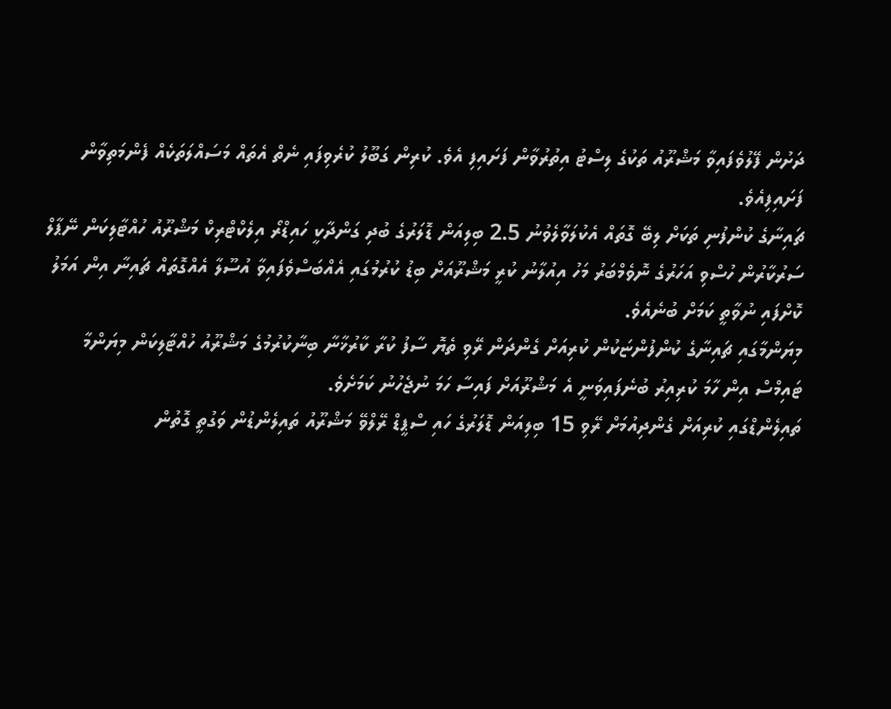ދަށުން ފޭލުވެފައިވާ މަޝްރޫއު ތަކުގެ ލިސްޓު އިތުރުވާން ފަށައިފި އެވެ. ކުރިން ގަބޫލު ކުރެވިފައި ނެތް އެތައް މަސައްލަތަކެއް ފެންމަތިވާން ފަށައިފިއެވެ.
ޗައިނާގެ ކުންފުނި ތަކަށް ލިބޭ ގޮތައް އެކުލަވާލެވުނު 2.5 ބިލިއަން ޑޮލަރުގެ ބުދި ގަންދާކީ ހައިޑްރޯ އިލެކްޓްރިކް މަޝްރޫއު ހުއްޓާލިކަން ނޭޕާލް ސަރުކާރުން ހުސްވި އަހަރުގެ ނޮވެމްބަރު މަހު އިއުލާނު ކުރީ މަޝްރޫއަށް ބިޑު ކުރުމުގައި އެއްބަސްވެފައިވާ އުސޫލާ އެއްގޮތައް ޗައިނާ އިން އަމަލު ކޮށްފައި ނުވާތީ ކަމަށް ބުނެއެވެ.
މިޔަންމާގައި ޗައިނާގެ ކުންފުންޏަކުން ކުރިއަށް ގެންދަން ރޭވި ތެޔޮ ސާފު ކުރާ ކާރުޚާނާ ބިނާކުރުމުގެ މަޝްރޫއު ހުއްޓާލިކަން މިޔަންމާ ޓައިމްސް އިން ހާމަ ކުރިއިރު ބުނެފައިވަނީ އެ މަޝްރޫއަށް ފައިސާ ހަމަ ނުޖެހުނު ކަމަށެވެ.
ތައިލެންޑްގައި ކުރިއަށް ގެންދިއުމަށް ރޭވި 15 ބިލިއަން ޑޮލަރުގެ ހައި ސްޕީޑް ރޭލްވޭ މަޝްރޫއު ތައިލެންޑުން ވަގުތީ ގޮތުން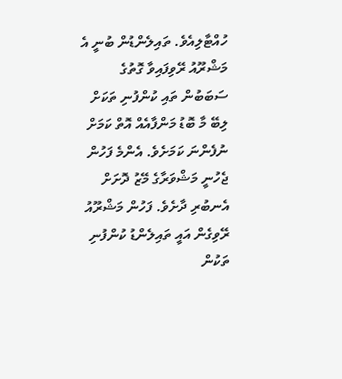ހުއްޓާލިއެވެ. ތައިލެންޑުން ބުނީ އެ މަޝްރޫއު ރޭވިފައިވާ ގޮތުގެ ސަބަބުން ތައި ކުންފުނި ތަކަށް ލިބޭ މާ ބޮޑު މަންފާއެއް އޮތް ކަމަށް ނުފެންނަ ކަމަށެވެ. އެންމެ ފަހުން ޖެހުނީ މަޝްވަރާގެ މޭޒު ދޮށަށް އެނބުރި ދާށެވެ. ފަހުން މަޝްރޫއު ރޭވިގެން އައީ ތައިލެންޑު ކުންފުނި ތަކުން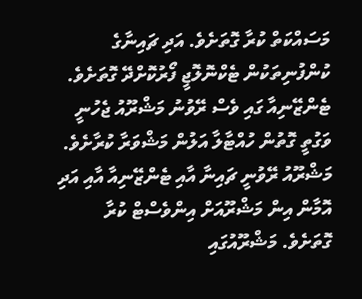މަސައްކަތް ކުރާ ގޮތަށެވެ. އަދި ޗައިނާގެ ކުންފުނިތަކުން ޓެކްނޮލޮޖީ ފޯރުކޮށްދޭ ގޮތަށެވެ.
ޓެންޒޭނިއާ ގައި ވެސް ރޭވުނު މަޝްރޫއު ޖެހުނީ ވަގުތީ ގޮތުން ހުއްޓާލާ އަލުން މަޝްވަރާ ކުރާށެވެ. މަޝްރޫއު ރޭވުނީ ޗައިނާ އާއި ޓެންޒޭނިއާ އާއި އަދި އޮމާން އިން މަޝްރޫއަށް އިންވެސްޓް ކުރާ ގޮތަށެވެ. މަޝްރޫއުގައި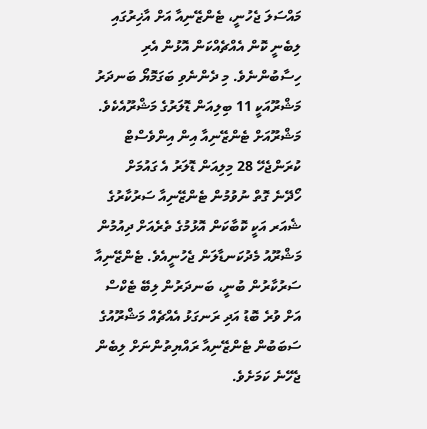މައްސަލަ ޖެހުނީ، ޓެންޒޭނިއާ އަށް އާޚިރުގައި ލިބެނީ ކޮން އެއްޗެއްކަން އޮޅުން އެރި ހިސާބުންނެވެ. މި ދެންނެވި ބަގަމޮޔޯ ބަނދަރު މަޝްރޫއަކީ 11 ބިލިއަން ޑޮލަރުގެ މަޝްރޫއެކެވެ. މަޝްރޫއަށް ޓެންޒޭނިއާ އިން އިންވެސްޓް ކުރަންޖެހޭ 28 މިލިއަން ޑޮލަރު އެ ގައުމަށް ހޯދޭނެ ގޮތް ނުވުމުން ޓެންޒޭނިއާ ސަރުކާރުގެ ޝެއަރ އަކީ ކޮބާކަން އޮޅުމުގެ ތެރެއަށް ދިއުމުން މަޝްރޫއު މެދުކަނޑާލަން ޖެހުނީއެވެ. ޓެންޒޭނިއާ ސަރުކާރުން ބުނީ، ބަނދަރުން ލިބޭ ޓެކްސް އަށް ވުރެ ބޮޑު އަދި ރަނގަޅު އެއްޗެއް މަޝްރޫއުގެ ސަބަބުން ޓެންޒޭނިއާ ރައްޔިތުންނަށް ލިބެން ޖެހޭނެ ކަމަށެވެ.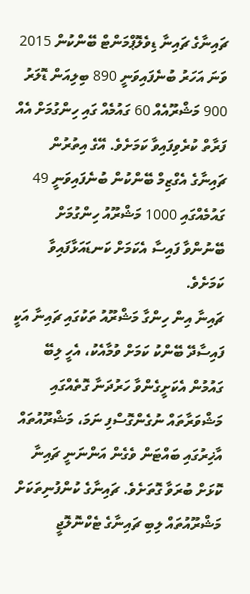ޗައިނާގެ ޗައިނާ ޑިވެލޮޕްމަންޓް ބޭންކުން 2015 ވަނަ އަހަރު ބުނެފައިވަނީ 890 ބިލިއަން ޑޮލަރު 900 މަޝްރޫއެއް 60 ގައުމެއް ގައި ހިންގުމަށް އެއް ފަރާތް ކުރެވިފައިވާ ކަމަށެވެ. އޭގެ އިތުރުން ޗައިނާގެ އެގްޒިމް ބޭންކުން ބުނެފައިވަނީ 49 ގައުމެއްގައި 1000 މަޝްރޫއު ހިންގުމަށް ބޭނުންވާ ފައިސާ އެކަމަށް ކަނޑައަޅާފައިވާ ކަމަށެވެ.
ޗައިނާ އިން ހިންގާ މަޝްރޫއު ތަކުގައި ޗައިނާ އަކީ ފައިސާދޭ ބޭންކު ކަމަށް ވުމާއެކު، އެހީ ލިބޭ ގައުމުން އެކަށީގެންވާ ހަރުދަނާ ގޮތެއްގައި މަޝްވަރާތައް ނުގެންގޮސްފި ނަމަ، މަޝްރޫއުތައް އާޚިރުގައި ބައްޓަން ވެގެން އަންނަނީ ޗައިނާ ކޮޅަށް ބުރަވާ ގޮތަށެވެ. ޗައިނާގެ ކުންފުނިތަކަށް މަޝްރޫއުތައް ލިބި ޗައިނާގެ ޓެކްނޮލޮޖީ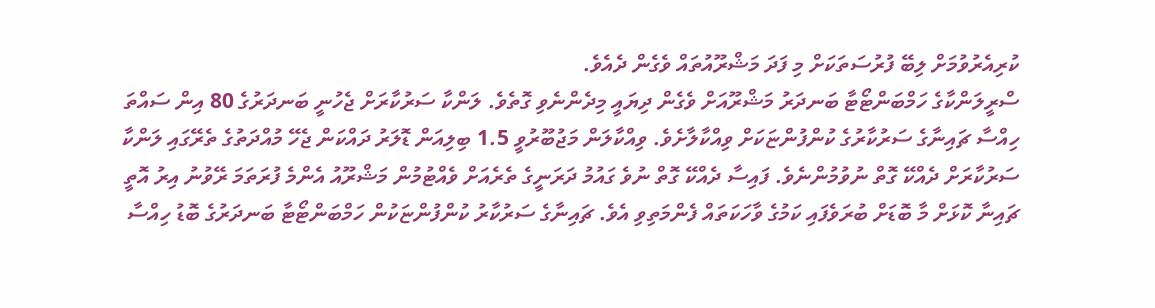ކުރިއެރުވުމަށް ލިބޭ ފުރުސަތަކަށް މި ފަދަ މަޝްރޫއުތައް ވެގެން ދެއެވެ.
ސްރީލަންކާގެ ހަމްބަންޓޯޓާ ބަނދަރު މަޝްރޫއަށް ވެގެން ދިޔައީ މިދެންނެވި ގޮތެވެ. ލަންކާ ސަރުކާރަށް ޖެހުނީ ބަނދަރުގެ 80 އިން ސައްތަ ހިއްސާ ޗައިނާގެ ސަރުކާރުގެ ކުންފުންޏަކަށް ވިއްކާލާށެވެ. ވިއްކާލަން މަޖުބޫރުވީ 1.5 ބިލިއަން ޑޮލަރު ދައްކަން ޖެހޭ މުއްދަތުގެ ތެރޭގައި ލަންކާ ސަރުކާރަށް ދެއްކޭ ގޮތް ނުވުމުންނެވެ. ފައިސާ ދެއްކޭ ގޮތް ނުވެ ގައުމު ދަރަނީގެ ތެރެއަށް ވެއްޓުމުން މަޝްރޫއު އެންމެ ފުރަތަމަ ރޭވުނު އިރު އޮތީ ޗައިނާ ކޮޅަށް މާ ބޮޑަށް ބުރަވެފައި ކަމުގެ ވާހަކަތައް ފެންމަތިވި އެވެ. ޗައިނާގެ ސަރުކާރު ކުންފުންޏަކުން ހަމްބަންޓޯޓާ ބަނދަރުގެ ބޮޑު ހިއްސާ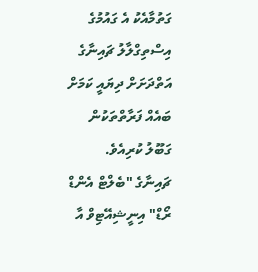ގަތުމާއެކު އެ ގައުމުގެ އިސްތިގްލާލު ޗައިނާގެ އަތްދަށަށް ދިޔައީ ކަމަށް ބައެއް ފަރާތްތަކުން ގަބޫލު ކުރިއެވެ.
ޗައިނާގެ "ބެލްޓް އެންޑް ރޯޑް" އިނީޝިއޭޓިވް އާ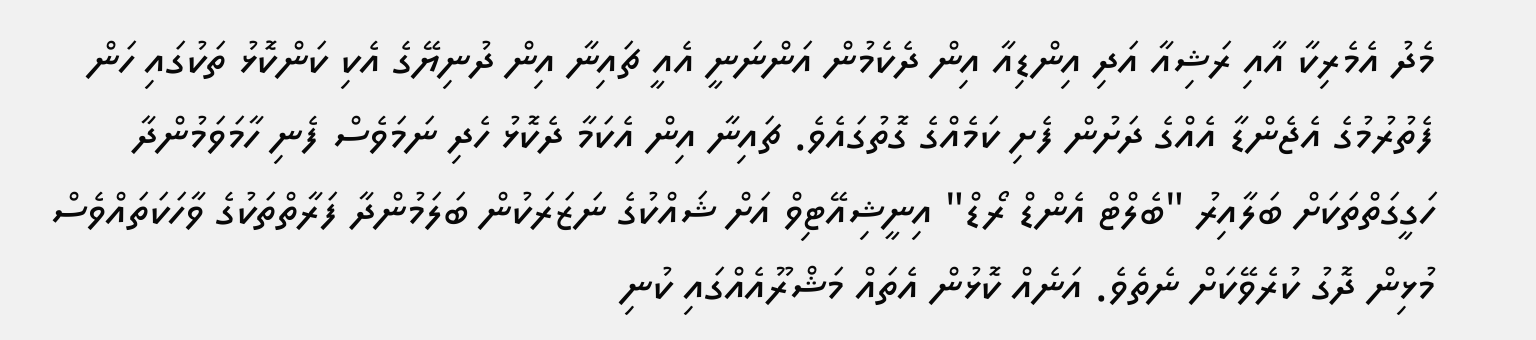މެދު އެމެރިކާ އާއި ރަޝިއާ އަދި އިންޑިއާ އިން ދެކެމުން އަންނަނީ އެއީ ޗައިނާ އިން ދުނިޔޭގެ އެކި ކަންކޮޅު ތަކުގައި ހަން ފެތުރުމުގެ އެޖެންޑާ އެއްގެ ދަށުން ފެށި ކަމެއްގެ ގޮތުގައެވެ. ޗައިނާ އިން އެކަމާ ދެކޮޅު ހެދި ނަމަވެސް ފެނި ހާމަވަމުންދާ ހަގީގަތްތަކަށް ބަލާއިރު "ބެލްޓް އެންޑް ރޯޑް" އިނީޝިއޭޓިވް އަށް ޝައްކުގެ ނަޒަރަކުން ބަލަމުންދާ ފަރާތްތަކުގެ ވާހަކަތައްވެސް މުޅިން ދޮގު ކުރެވޭކަށް ނެތެވެ. އަނެއް ކޮޅުން އެތައް މަޝްރޫއެއްގައި ކުނި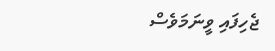ޖެހިފައި ވީނަމަވެސް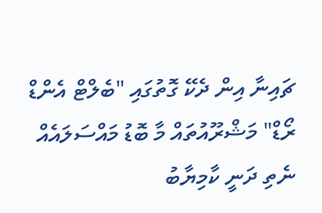ޗައިނާ އިން ދެކޭ ގޮތުގައި "ބެލްޓް އެންޑް ރޯޑް" މަޝްރޫއުތައް މާ ބޮޑު މައްސަލައެއް ނެތި ދަނީ ކާމިޔާބު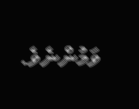ވަމުންނެވެ.